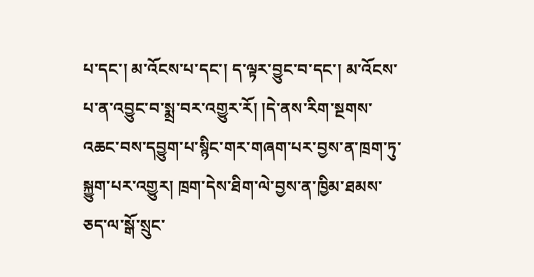པ་དང་། མ་འོངས་པ་དང་། ད་ལྟར་བྱུང་བ་དང་། མ་འོངས་པ་ན་འབྱུང་བ་སྨྲ་བར་འགྱུར་རོ། །དེ་ནས་རིག་སྔགས་འཆང་བས་དབྱུག་པ་སྙིང་གར་གཞག་པར་བྱས་ན་ཁྲག་ཏུ་སྐྱུག་པར་འགྱུར། ཁྲག་དེས་ཐིག་ལེ་བྱས་ན་ཁྱིམ་ཐམས་ཅད་ལ་སྒོ་སྲུང་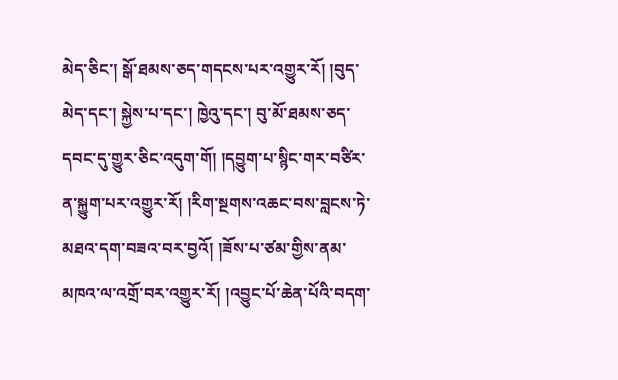མེད་ཅིང་། སྒོ་ཐམས་ཅད་གདངས་པར་འགྱུར་རོ། །བུད་མེད་དང་། སྐྱེས་པ་དང་། ཁྱེའུ་དང་། བུ་མོ་ཐམས་ཅད་དབང་དུ་གྱུར་ཅིང་འདུག་གོ། །དབྱུག་པ་སྙིང་གར་བཙིར་ན་སྐྱུག་པར་འགྱུར་རོ། །རིག་སྔགས་འཆང་བས་བླངས་ཏེ་མཐའ་དག་བཟའ་བར་བྱའོ། །ཟོས་པ་ཙམ་གྱིས་ནམ་མཁའ་ལ་འགྲོ་བར་འགྱུར་རོ། །འབྱུང་པོ་ཆེན་པོའི་བདག་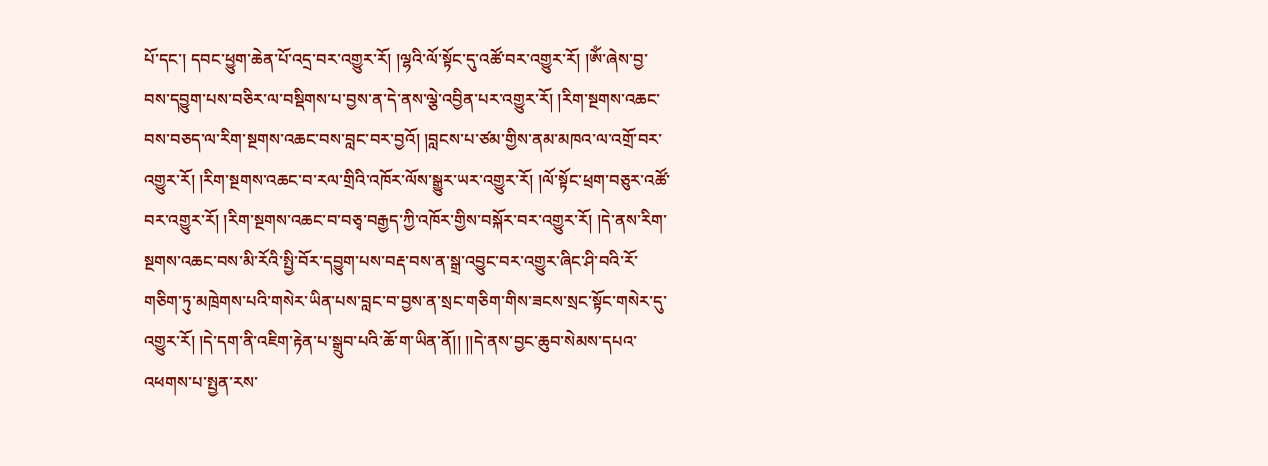པོ་དང་། དབང་ཕྱུག་ཆེན་པོ་འདྲ་བར་འགྱུར་རོ། །ལྷའི་ལོ་སྟོང་དུ་འཚོ་བར་འགྱུར་རོ། །ཨོཾ་ཞེས་བྱ་བས་དབྱུག་པས་བཅིར་ལ་བསྡིགས་པ་བྱས་ན་དེ་ནས་ལྕེ་འབྱིན་པར་འགྱུར་རོ། །རིག་སྔགས་འཆང་བས་བཅད་ལ་རིག་སྔགས་འཆང་བས་བླང་བར་བྱའོ། །བླངས་པ་ཙམ་གྱིས་ནམ་མཁའ་ལ་འགྲོ་བར་འགྱུར་རོ། །རིག་སྔགས་འཆང་བ་རལ་གྲིའི་འཁོར་ལོས་སྒྱུར་ཡར་འགྱུར་རོ། །ལོ་སྟོང་ཕྲག་བཅུར་འཚོ་བར་འགྱུར་རོ། །རིག་སྔགས་འཆང་བ་བཅྭ་བརྒྱད་ཀྱི་འཁོར་གྱིས་བསྐོར་བར་འགྱུར་རོ། །དེ་ནས་རིག་སྔགས་འཆང་བས་མི་རོའི་སྤྱི་བོར་དབྱུག་པས་བརྡ་བས་ན་སྒྲ་འབྱུང་བར་འགྱུར་ཞིང་ཤི་བའི་རོ་གཅིག་ཏུ་མཁྲེགས་པའི་གསེར་ཡིན་པས་བླང་བ་བྱས་ན་སྲང་གཅིག་གིས་ཟངས་སྲང་སྟོང་གསེར་དུ་འགྱུར་རོ། །དེ་དག་ནི་འཇིག་རྟེན་པ་སྒྲུབ་པའི་ཆོ་ག་ཡིན་ནོ།། །།དེ་ནས་བྱང་ཆུབ་སེམས་དཔའ་འཕགས་པ་སྤྱན་རས་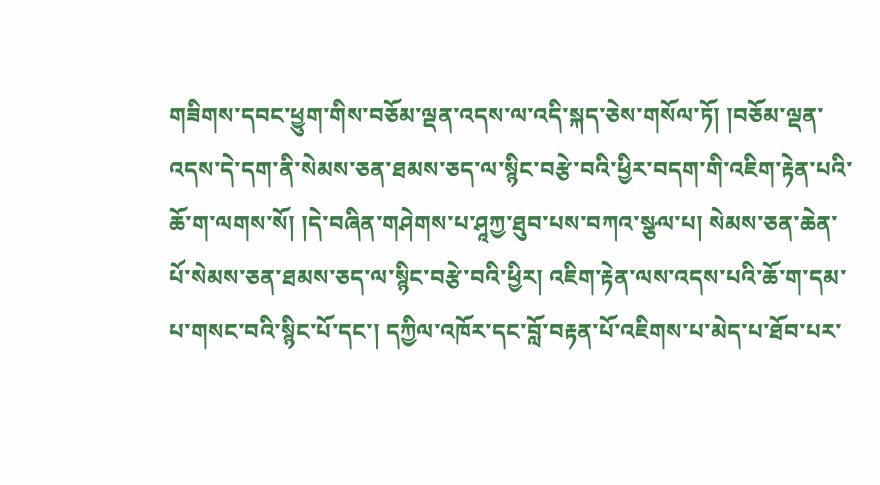གཟིགས་དབང་ཕྱུག་གིས་བཅོམ་ལྡན་འདས་ལ་འདི་སྐད་ཅེས་གསོལ་ཏོ། །བཅོམ་ལྡན་འདས་དེ་དག་ནི་སེམས་ཅན་ཐམས་ཅད་ལ་སྙིང་བརྩེ་བའི་ཕྱིར་བདག་གི་འཇིག་རྟེན་པའི་ཆོ་ག་ལགས་སོ། །དེ་བཞིན་གཤེགས་པ་ཤཱཀྱ་ཐུབ་པས་བཀའ་སྩལ་པ། སེམས་ཅན་ཆེན་པོ་སེམས་ཅན་ཐམས་ཅད་ལ་སྙིང་བརྩེ་བའི་ཕྱིར། འཇིག་རྟེན་ལས་འདས་པའི་ཆོ་ག་དམ་པ་གསང་བའི་སྙིང་པོ་དང་། དཀྱིལ་འཁོར་དང་བློ་བརྟན་པོ་འཇིགས་པ་མེད་པ་ཐོབ་པར་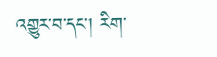འགྱུར་བ་དང་། རིག་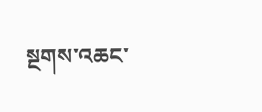སྔགས་འཆང་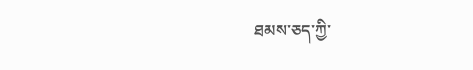ཐམས་ཅད་ཀྱི་